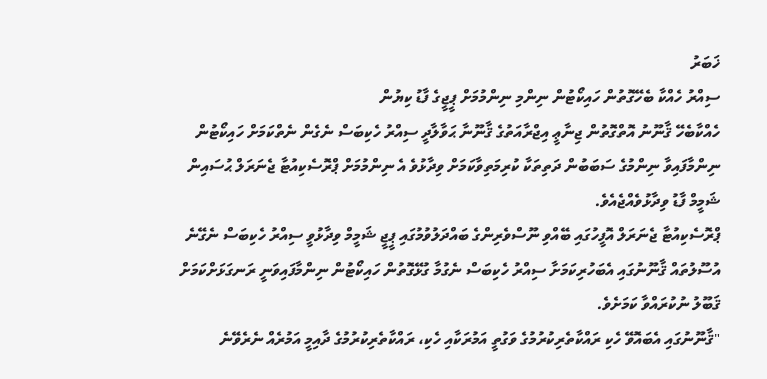ޚަބަރު
ސިއްރު ހެއްކާ ބެހޭގޮތުން ހައިކޯޓުން ނިންމި ނިންމުމަށް ޕީޖީގެ ފާޑު ކިޔުން
ހެއްކާބެހޭ ޤާނޫނު އޮތްގޮތުން ޖިނާޢީ އިޖްރާއަތުގެ ޤާނޫނާ ޙަވާލާދީ ސިއްރު ހެކިބަސް ނެގެން ނެތްކަމަށް ހައިކޯޓުން ނިންމާފައިވާ ނިންމުގެ ސަބަބުން ދަތިތަކާ ކުރިމަތިވާކަމަށް ވިދާޅުވެ އެ ނިންމުމަށް ޕްރޮސެކިއުޓާ ޖެނަރަލް ޙުސައިން ޝަމީމް ފާޑު ވިދާޅުވެއްޖެއެވެ.
ޕްރޮސެކިއުޓާ ޖެނަރަލް އޮފީހުގައި ބޭއްވި ނޫސްވެރިންގެ ބައްދަލުވުމުގައި ޕީޖީ ޝަމީމް ވިދާޅުވީ ސިއްރު ހެކިބަސް ނެގޭނެ އުސޫލުތައް ޤާނޫނުގައި އެބަހުރިކަމަށާ ސިއްރު ހެކިބަސް ނެގުމާ ގުޅޭގޮތުން ހައިކޯޓުން ނިންމާފައިވަނީ ރަނގަޅަށްކަމަށް ޤަބޫލު ނުކުރައްވާ ކަމަށެވެ.
"ޤާނޫނުގައި އެބައޮވޭ ހެކި ރައްކާތެރިކުރުމުގެ ވަގުތީ އަމުރަކާއި ހެކި، ރައްކާތެރިކުރުމުގެ ދާއިމީ އަމުރެއް ނެރެވޭނެ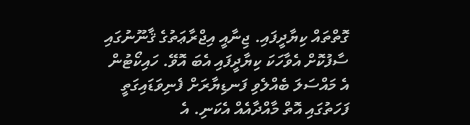ގޮތްތައް ކިޔާދީފައި. ޖިނާއީ އިޖްރާޢަތުގެ ޤާނޫނުގައި ސާފުކޮށް އެވާހަކަ ކިޔާދީފައި އެބަ އޮވޭ. ހައިކޯޓުން އެ މައްސަލަ ބެއްލެވި ފަނޑިޔާރަށް ފެނިވަޑައިގަތީ ފަހަތުގައި އޮތް މާއްދާއެއް އެކަނި. އެ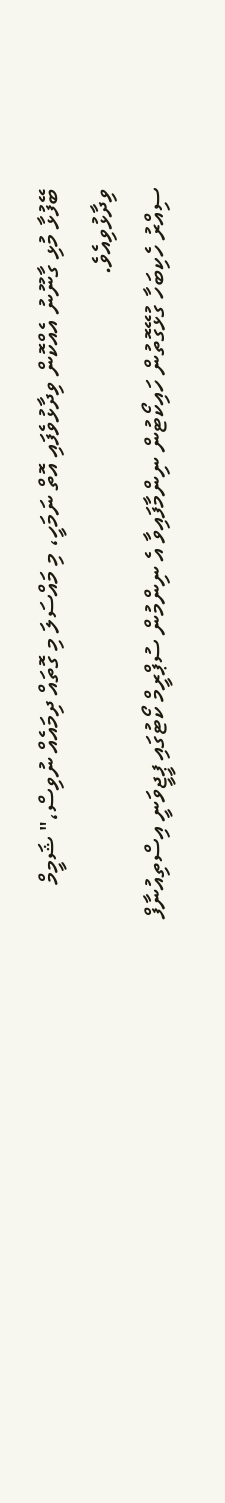ބޭފުޅާ މުޅި ގާނޫނު އެއްކޮން ވިދާޅުވެފައި އޮތް ނަމަހީ، މި މައްސަލަ މި ގޮތައް ދިމައެއް ނުވިސް،" ޝަމީމް ވިދާޅުވިއެވެ.
ސިއްރު ހެކިބަހާ ގުޅޭގޮތުން ހައިކޯޓުން ނިންމާފައިވާ އެ ނިންމުން ސުޕްރީމް ކޯޓުގައި ޕީޖީވަނީ އިސްތިއުނާފް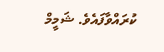ކުރައްވާފައެވެ. ޝަމީމް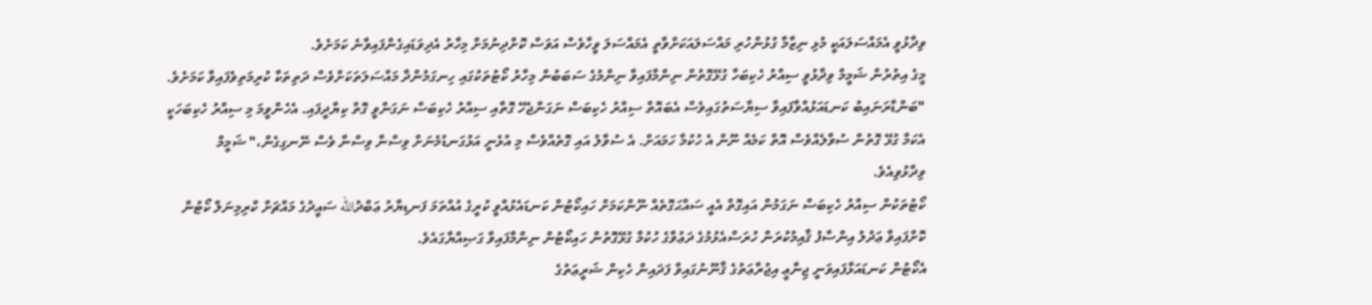ވިދާޅުވީ އެމައްސަލައަކީ މުޅި ނިޒާމާ ގުޅުންހުރި މައްސަލައަކަށްވާތީ އެމައްސަލަ ވީހާވެސް އަވަސް ކޮށްދިނުމަށް މިހާރު އެދިވަޑައިގެންފައިވާނެ ކަމަށެވެ.
މީގެ އިތުރުން ޝަމީމް ވިދާޅުވީ ސިއްރު ހެކިބަހާ ގުޅޭގޮތުން ނިންމާފައިވާ ނިންމުގެ ސަބަބުން މިހާރު ކޯޓުތަކުގައި ހިނގަމުންދާ މައްސަލަތަކަށްވެސް ދަތިތަކާ ކުރިމަތިވެފައިވާ ކަމަށެވެ.
"ބަންޑާރަނައިބު ކަނޑައަޅުއްވާފައިވާ ސިޔާސަތުގައިވެސް އެބައޮތް ސިއްރު ހެކިބަސް ނަގަންޖެހޭ ގޮތާއި ސިއްރު ހެކިބަސް ނަގަންވީ ގޮތް ކިޔާދީފައި. އެހެންވީމަ މި ސިއްރު ހެކިބަހަކީ އެކަމާ ގުޅޭ ގޮތުން ސުވާލެއްވެސް އޮތް ކަމެއް ނޫން އެ ހުކުމާ ހަމައަށް. އެ ސުވާލު އައި ގޮތެއްވެސް މި އުޅެނީ އަޅުގަނޑުމެނަށް ވިސްނާ ވިސްނާ ވެސް ނޭނގިގެން،" ޝަމީމް ވިދާޅުވިއެވެ.
ކޯޓުތަކުން ސިއްރު ހެކިބަސް ނަގަމުން އައިގޮތް އެއީ ސައްޙަގޮތެއް ނޫންކަމަށް ހައިކޯޓުން ކަނޑައެޅުއްވީ ކުރީގެ އުއްތަމަ ފަނޑިޔާރު ޢަބްދުالله ސައީދުގެ މައްޗަށް ކްރިމިނަލް ކޯޓުން ކޮށްފައިވާ ޢަދުލު އިންސާފު ޤާއިމުކުރަން ހުރަސްއެޅުމުގެ ދަޢުވާގެ ހުކުމާ ގުޅޭގޮތުން ހައިކޯޓުން ނިންމާފައިވާ ގަޞިއްޔާގައެވެ.
އެކޯޓުން ކަނޑައަޅާފައިވަނީ ޖިނާޢީ އިޖުރާޢަތުގެ ޤާނޫނުގައިވާ ފަދައިން ހެކިން ޝަރީޢަތުގެ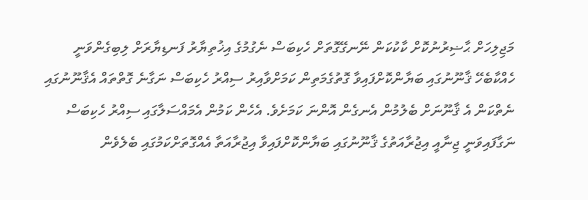މަޖިލިހަށް ޙާޟިރުނުކޮށް ކާކުކަން ނޭނގޭގޮތަށް ހެކިބަސް ނެގުމުގެ އިޚުތިޔާރު ފަނޑިޔާރަށް ލިބިގެންވަނީ ހެއްކާބެހޭ ޤާނޫނުގައި ބަޔާންކޮށްފައިވާ ގޮތުގެމަތިން ކަމަށްވާއިރު ސިއްރު ހެކިބަސް ނަގާނެ ގޮތްތައް އެޤާނޫނުގައި ނެތްކަން އެ ޤާނޫނަށް ބެލުމުން އެނގެން އޮންނަ ކަމަށެވެ. އެހެން ކަމުން އެމައްސަލާގައި ސިއްރު ހެކިބަސް ނަގާފައިވަނީ ޖިނާއީ އިޖުރާއަތުގެ ޤާނޫނުގައި ބަޔާންކޮށްފައިވާ އިޖުރާއަތާ އެއްގޮތަށްކަމުގައި ބެލެވެން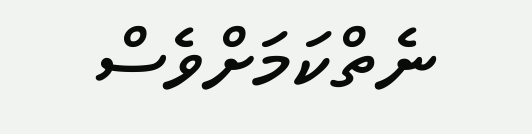ނެތްކަމަށްވެސް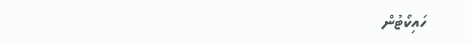ހައިކޯޓުން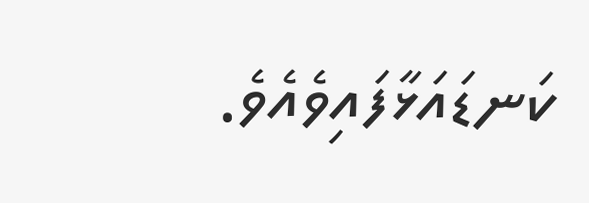ކަނޑައަޅާފައިވެއެވެ.